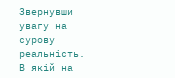Звернувши увагу на сурову реальність. В якій на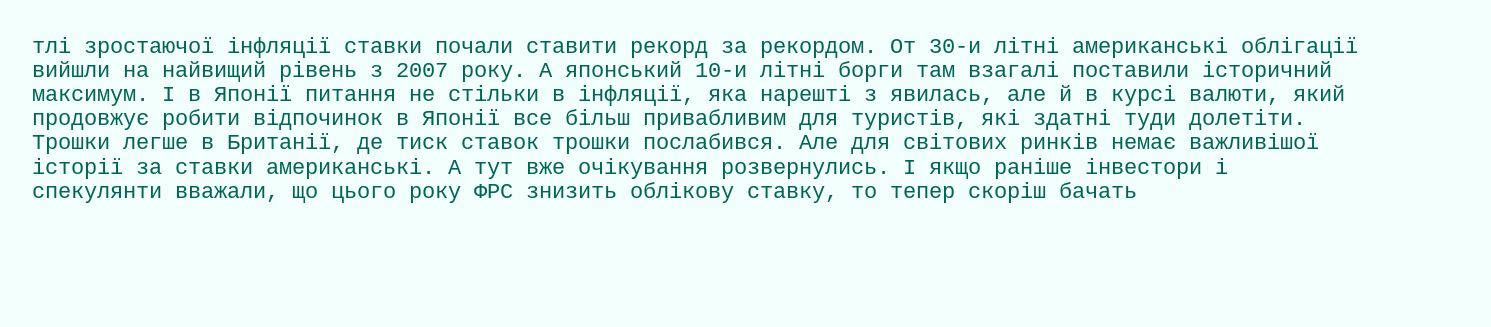тлі зростаючої інфляції ставки почали ставити рекорд за рекордом. От 30-и літні американські облігації вийшли на найвищий рівень з 2007 року. А японський 10-и літні борги там взагалі поставили історичний максимум. І в Японії питання не стільки в інфляції, яка нарешті з явилась, але й в курсі валюти, який продовжує робити відпочинок в Японії все більш привабливим для туристів, які здатні туди долетіти. Трошки легше в Британії, де тиск ставок трошки послабився. Але для світових ринків немає важливішої історії за ставки американські. А тут вже очікування розвернулись. І якщо раніше інвестори і спекулянти вважали, що цього року ФРС знизить облікову ставку, то тепер скоріш бачать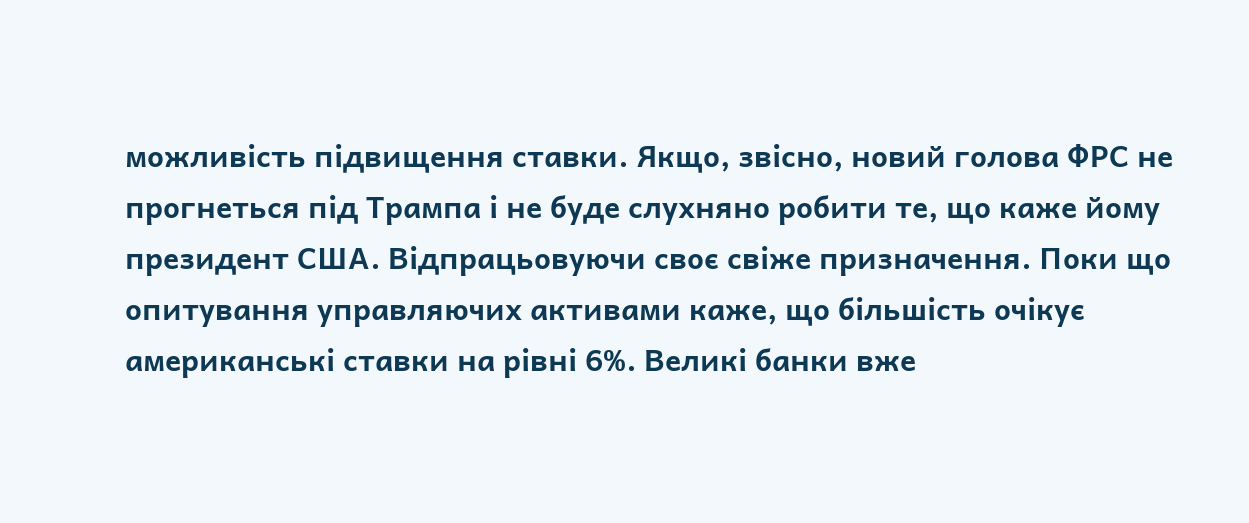можливість підвищення ставки. Якщо, звісно, новий голова ФРС не прогнеться під Трампа і не буде слухняно робити те, що каже йому президент США. Відпрацьовуючи своє свіже призначення. Поки що опитування управляючих активами каже, що більшість очікує американські ставки на рівні 6%. Великі банки вже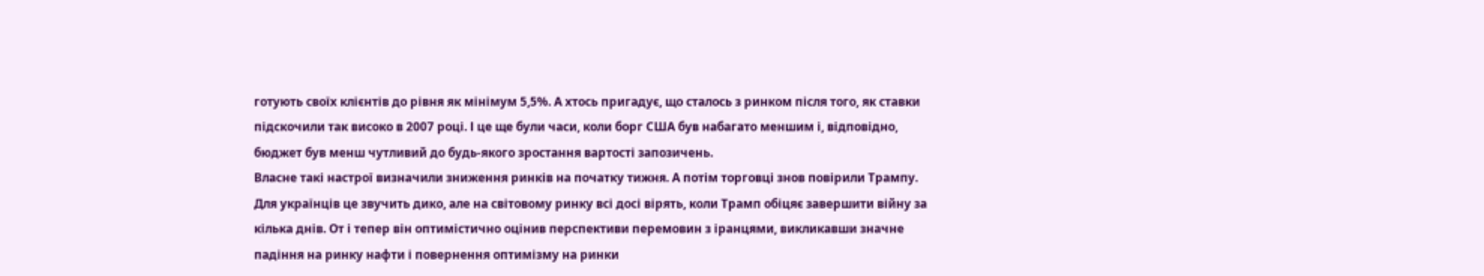готують своїх клієнтів до рівня як мінімум 5,5%. А хтось пригадує, що сталось з ринком після того, як ставки підскочили так високо в 2007 році. І це ще були часи, коли борг США був набагато меншим і, відповідно, бюджет був менш чутливий до будь-якого зростання вартості запозичень.
Власне такі настрої визначили зниження ринків на початку тижня. А потім торговці знов повірили Трампу. Для українців це звучить дико, але на світовому ринку всі досі вірять, коли Трамп обіцяє завершити війну за кілька днів. От і тепер він оптимістично оцінив перспективи перемовин з іранцями, викликавши значне падіння на ринку нафти і повернення оптимізму на ринки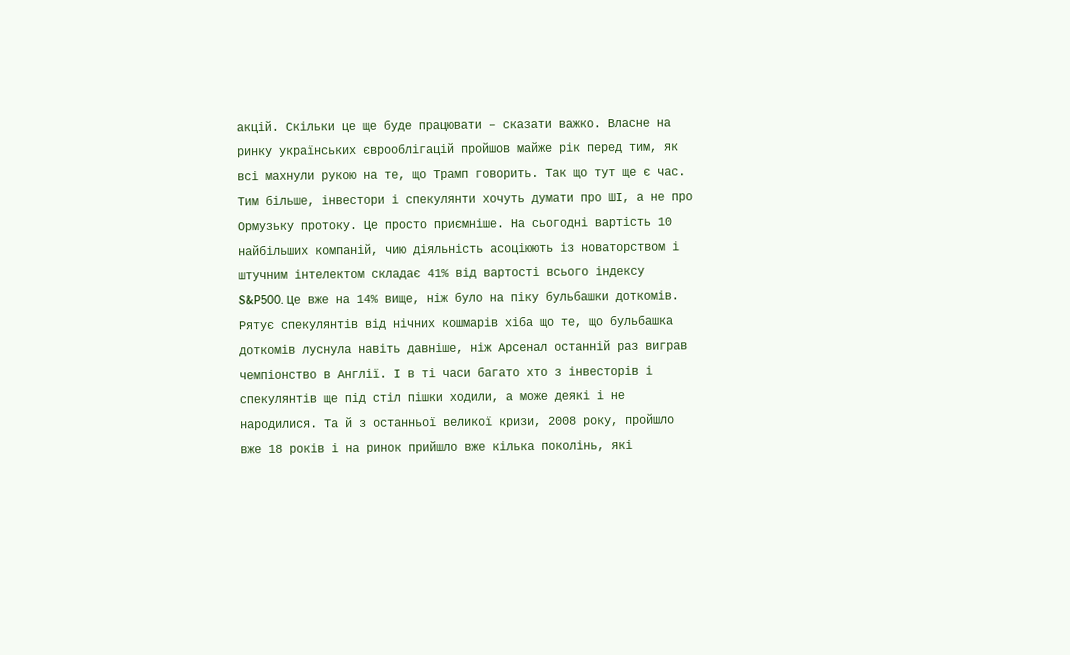акцій. Скільки це ще буде працювати – сказати важко. Власне на ринку українських єврооблігацій пройшов майже рік перед тим, як всі махнули рукою на те, що Трамп говорить. Так що тут ще є час. Тим більше, інвестори і спекулянти хочуть думати про ШІ, а не про Ормузьку протоку. Це просто приємніше. На сьогодні вартість 10 найбільших компаній, чию діяльність асоціюють із новаторством і штучним інтелектом складає 41% від вартості всього індексу S&P500. Це вже на 14% вище, ніж було на піку бульбашки доткомів. Рятує спекулянтів від нічних кошмарів хіба що те, що бульбашка доткомів луснула навіть давніше, ніж Арсенал останній раз виграв чемпіонство в Англії. І в ті часи багато хто з інвесторів і спекулянтів ще під стіл пішки ходили, а може деякі і не народилися. Та й з останньої великої кризи, 2008 року, пройшло вже 18 років і на ринок прийшло вже кілька поколінь, які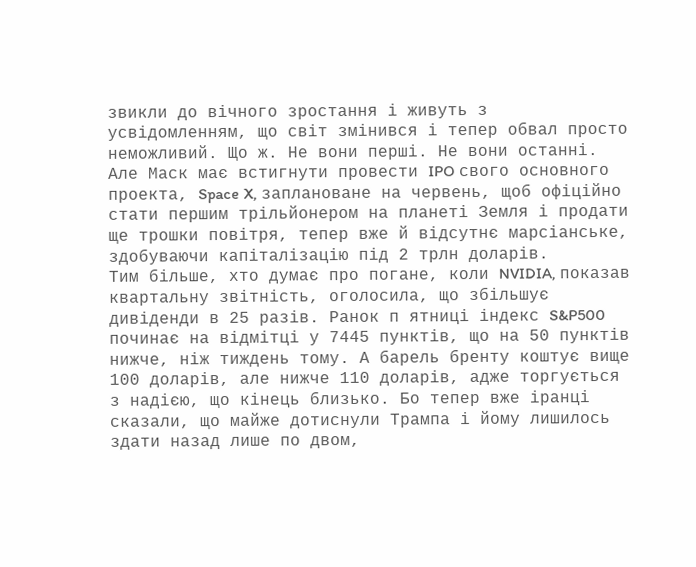звикли до вічного зростання і живуть з усвідомленням, що світ змінився і тепер обвал просто неможливий. Що ж. Не вони перші. Не вони останні. Але Маск має встигнути провести IPO свого основного проекта, Space X, заплановане на червень, щоб офіційно стати першим трільйонером на планеті Земля і продати ще трошки повітря, тепер вже й відсутнє марсіанське, здобуваючи капіталізацію під 2 трлн доларів.
Тим більше, хто думає про погане, коли NVIDIA, показав квартальну звітність, оголосила, що збільшує дивіденди в 25 разів. Ранок п ятниці індекс S&P500 починає на відмітці у 7445 пунктів, що на 50 пунктів нижче, ніж тиждень тому. А барель бренту коштує вище 100 доларів, але нижче 110 доларів, адже торгується з надією, що кінець близько. Бо тепер вже іранці сказали, що майже дотиснули Трампа і йому лишилось здати назад лише по двом,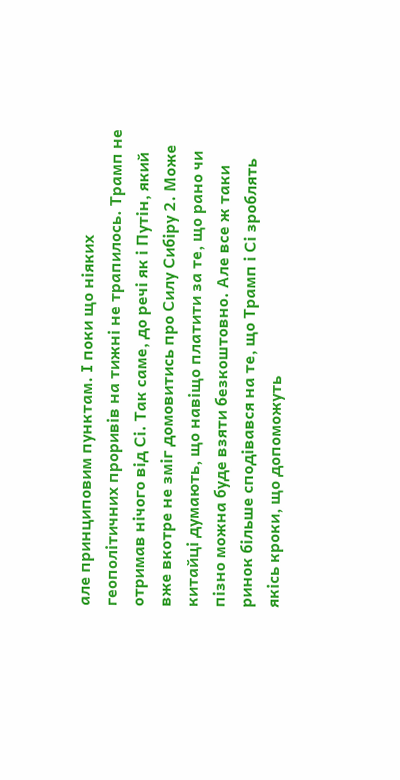але принциповим пунктам. І поки що ніяких геополітичних проривів на тижні не трапилось. Трамп не отримав нічого від Сі. Так саме, до речі як і Путін, який вже вкотре не зміг домовитись про Силу Сибіру 2. Може китайці думають, що навіщо платити за те, що рано чи пізно можна буде взяти безкоштовно. Але все ж таки ринок більше сподівався на те, що Трамп і Сі зроблять якісь кроки, що допоможуть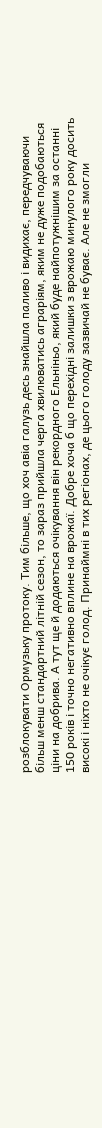розблокувати Ормузьку протоку. Тим більше, що хоч авіа галузь десь знайшла паливо і видихає, передчуваючи більш менш стандартний літній сезон, то зараз прийшла черга хвилюватись аграріям, яким не дуже подобаються ціни на добрива. А тут ще й додаються очікування він рекордного Ельніньо, який буде найпотужнішим за останні 150 років і точно негативно вплине на врожаї. Добре хоча б що перехідні залишки з врожаю минулого року досить високі і ніхто не очікує голод. Принаймні в тих регіонах, де цього голоду зазвичай не буває. Але не змогли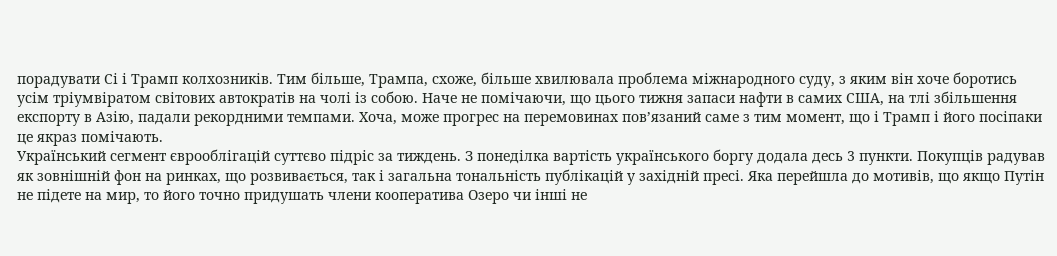порадувати Сі і Трамп колхозників. Тим більше, Трампа, схоже, більше хвилювала проблема міжнародного суду, з яким він хоче боротись усім тріумвіратом світових автократів на чолі із собою. Наче не помічаючи, що цього тижня запаси нафти в самих США, на тлі збільшення експорту в Азію, падали рекордними темпами. Хоча, може прогрес на перемовинах пов’язаний саме з тим момент, що і Трамп і його посіпаки це якраз помічають.
Український сегмент єврооблігацій суттєво підріс за тиждень. З понеділка вартість українського боргу додала десь 3 пункти. Покупців радував як зовнішній фон на ринках, що розвивається, так і загальна тональність публікацій у західній пресі. Яка перейшла до мотивів, що якщо Путін не підете на мир, то його точно придушать члени кооператива Озеро чи інші не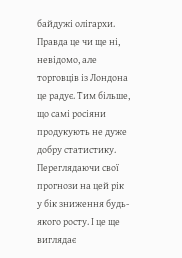байдужі олігархи. Правда це чи ще ні, невідомо, але торговців із Лондона це радує. Тим більше, що самі росіяни продукують не дуже добру статистику. Переглядаючи свої прогнози на цей рік у бік зниження будь-якого росту. І це ще виглядає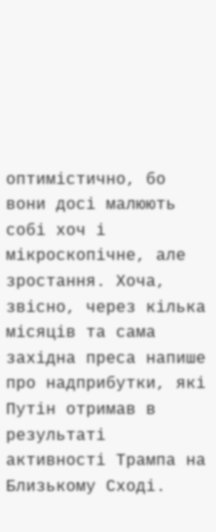оптимістично, бо вони досі малюють собі хоч і мікроскопічне, але зростання. Хоча, звісно, через кілька місяців та сама західна преса напише про надприбутки, які Путін отримав в результаті активності Трампа на Близькому Сході.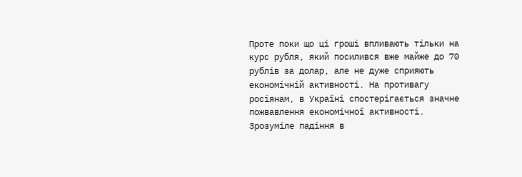Проте поки що ці гроші впливають тільки на курс рубля, який посилився вже майже до 70 рублів за долар, але не дуже сприяють економічній активності. На противагу росіянам, в Україні спостерігається значне пожвавлення економічної активності. Зрозуміле падіння в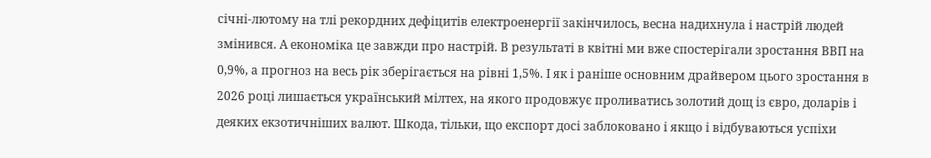січні-лютому на тлі рекордних дефіцитів електроенергії закінчилось, весна надихнула і настрій людей змінився. А економіка це завжди про настрій. В результаті в квітні ми вже спостерігали зростання ВВП на 0,9%, а прогноз на весь рік зберігається на рівні 1,5%. І як і раніше основним драйвером цього зростання в 2026 році лишається український мілтех, на якого продовжує проливатись золотий дощ із євро, доларів і деяких екзотичніших валют. Шкода, тільки, що експорт досі заблоковано і якщо і відбуваються успіхи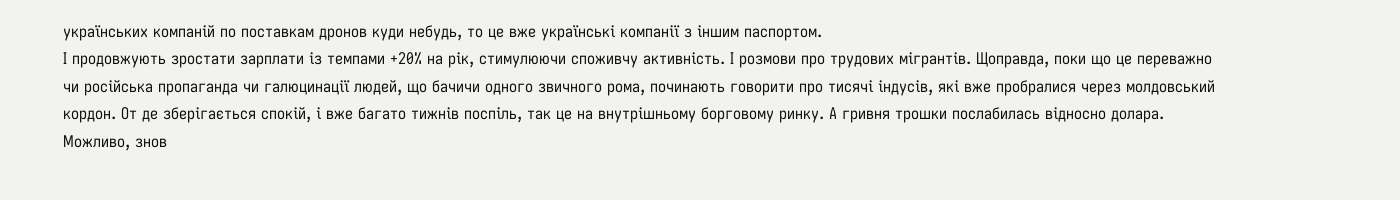українських компаній по поставкам дронов куди небудь, то це вже українські компанії з іншим паспортом.
І продовжують зростати зарплати із темпами +20% на рік, стимулюючи споживчу активність. І розмови про трудових мігрантів. Щоправда, поки що це переважно чи російська пропаганда чи галюцинації людей, що бачичи одного звичного рома, починають говорити про тисячі індусів, які вже пробралися через молдовський кордон. От де зберігається спокій, і вже багато тижнів поспіль, так це на внутрішньому борговому ринку. А гривня трошки послабилась відносно долара. Можливо, знов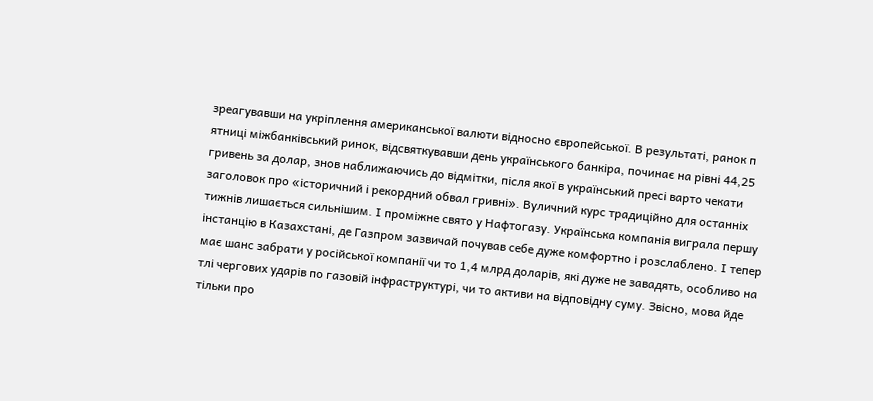зреагувавши на укріплення американської валюти відносно європейської. В результаті, ранок п ятниці міжбанківський ринок, відсвяткувавши день українського банкіра, починає на рівні 44,25 гривень за долар, знов наближаючись до відмітки, після якої в український пресі варто чекати заголовок про «історичний і рекордний обвал гривні». Вуличний курс традиційно для останніх тижнів лишається сильнішим. І проміжне свято у Нафтогазу. Українська компанія виграла першу інстанцію в Казахстані, де Газпром зазвичай почував себе дуже комфортно і розслаблено. І тепер має шанс забрати у російської компанії чи то 1,4 млрд доларів, які дуже не завадять, особливо на тлі чергових ударів по газовій інфраструктурі, чи то активи на відповідну суму. Звісно, мова йде тільки про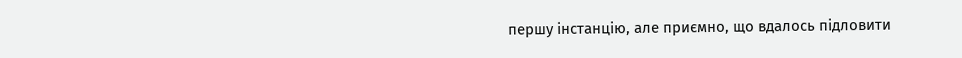першу інстанцію, але приємно, що вдалось підловити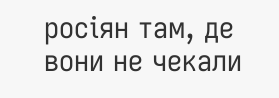росіян там, де вони не чекали